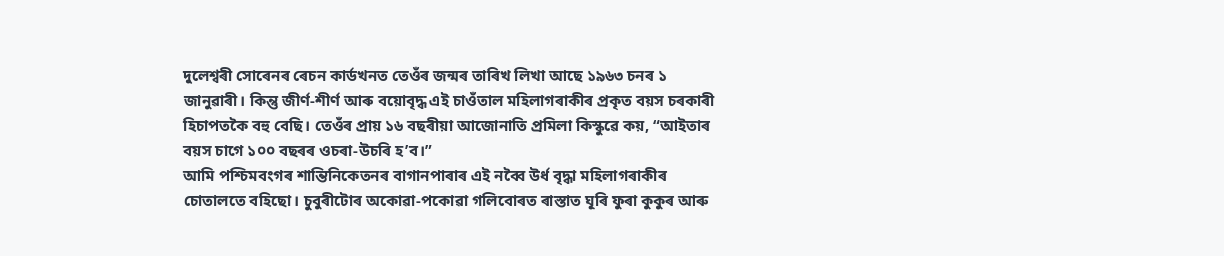দুলেশ্বৰী সোৰেনৰ ৰেচন কাৰ্ডখনত তেওঁৰ জন্মৰ তাৰিখ লিখা আছে ১৯৬৩ চনৰ ১ জানুৱাৰী। কিন্তু জীৰ্ণ-শীৰ্ণ আৰু বয়োবৃদ্ধ এই চাওঁতাল মহিলাগৰাকীৰ প্ৰকৃত বয়স চৰকাৰী হিচাপতকৈ বহু বেছি। তেওঁৰ প্ৰায় ১৬ বছৰীয়া আজোনাতি প্ৰমিলা কিস্কুৱে কয়, “আইতাৰ বয়স চাগে ১০০ বছৰৰ ওচৰা-উচৰি হ’ব।”
আমি পশ্চিমবংগৰ শান্তিনিকেতনৰ বাগানপাৰাৰ এই নব্বৈ উৰ্ধ বৃদ্ধা মহিলাগৰাকীৰ চোতালতে বহিছো। চুবুৰীটোৰ অকোৱা-পকোৱা গলিবোৰত ৰাস্তাত ঘূৰি ফুৰা কুকুৰ আৰু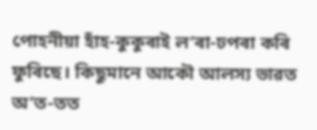পোহনীয়া হাঁহ-কুকুৰাই ল’ৰা-ঢপৰা কৰি ফুৰিছে। কিছুমানে আকৌ আলস্য ভাৱত অ’ত-তত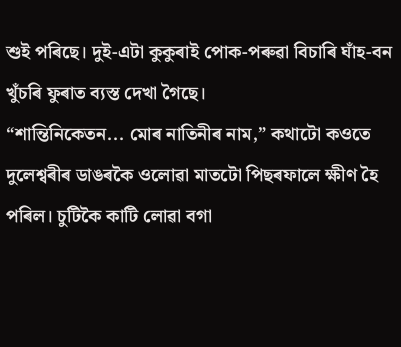শুই পৰিছে। দুই-এটা কুকুৰাই পোক-পৰুৱা বিচাৰি ঘাঁহ-বন খুঁচৰি ফুৰাত ব্যস্ত দেখা গৈছে।
“শান্তিনিকেতন... মোৰ নাতিনীৰ নাম,” কথাটো কওতে দুলেশ্বৰীৰ ডাঙৰকৈ ওলোৱা মাতটো পিছৰফালে ক্ষীণ হৈ পৰিল। চুটিকৈ কাটি লোৱা বগা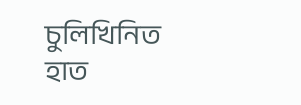চুলিখিনিত হাত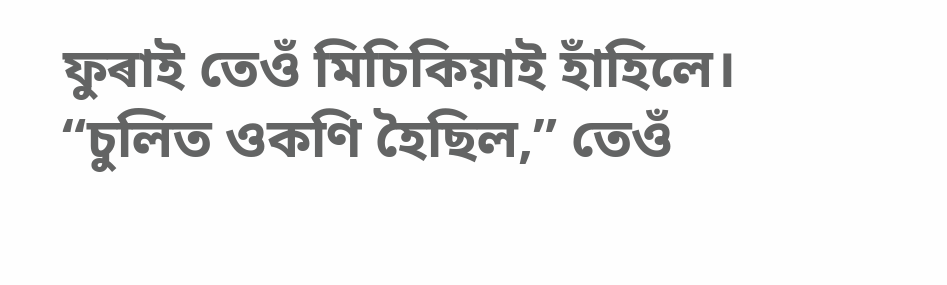ফুৰাই তেওঁ মিচিকিয়াই হাঁহিলে।
“চুলিত ওকণি হৈছিল,” তেওঁ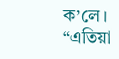ক’লে। “এতিয়া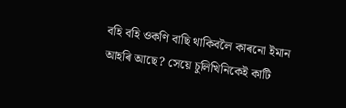বহি বহি ওকণি বাছি থাকিবলৈ কাৰনো ইমান আহৰি আছে? সেয়ে চুলিখিনিকেই কাটি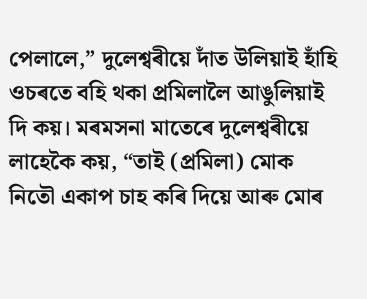পেলালে,” দুলেশ্বৰীয়ে দাঁত উলিয়াই হাঁহি ওচৰতে বহি থকা প্ৰমিলালৈ আঙুলিয়াই দি কয়। মৰমসনা মাতেৰে দুলেশ্বৰীয়ে লাহেকৈ কয়, “তাই (প্ৰমিলা) মোক নিতৌ একাপ চাহ কৰি দিয়ে আৰু মোৰ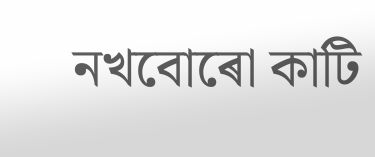নখবোৰো কাটি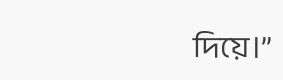দিয়ে।”